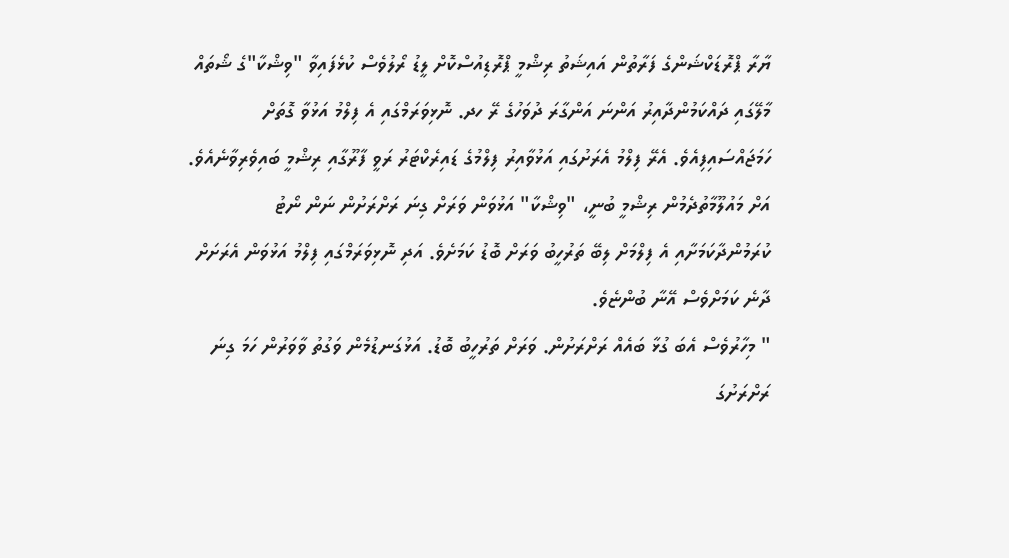ޔާރާ ޕްރޮޑަކްޝަންގެ ފަރާތުން އައިޝަތު ރިޝްމީ ޕްރޮޑިއުސްކޮށް ލީޑު ރޯލުވެސް ކުޅެފައިވާ "ވިޝްކާ"ގެ ޝޯތައް މާލޭގައި ދައްކަމުންދާއިރު އަންނަ އަންގާރަ ދުވަހުގެ ރޭ ހދ. ނޮޅިވަރަމްގައި އެ ފިލްމު އަޅުވާ ގޮތަށް ހަމަޖައްސައިފިއެވެ. އެރޭ ފިލްމު އެރަށުގައި އަޅުވާއިރު ފިލްމުގެ ޑައިރެކްޓަރު ރަވީ ފާރޫގާއި ރިޝްމީ ބައިވެރިވާނެއެވެ.
އަށް މައުލޫމާތުދެމުން ރިޝްމީ ބުނީ، "ވިޝްކާ" އަޅުވަން ވަރަށް ގިނަ ރަށްރަށުން ނަން ނޯޓު ކުރަމުންދާކަމަށާއި އެ ފިލްމަށް ލިބޭ ތަރުހީބު ވަރަށް ބޮޑު ކަމަށެވެ. އަދި ނޮޅިވަރަމްގައި ފިލްމު އަޅުވަން އެރަށަށް ދާނެ ކަމަށްވެސް އޭނާ ބުންޏެވެ.
" މިހާރުވެސް އެބަ ގުޅާ ބައެއް ރަށްރަށުން. ވަރަށް ތަރުހީބު ބޮޑު. އަޅުގަނޑުމެން ވަގުތު ވާވަރުން ހަމަ ގިނަ ރަށްރަށުގަ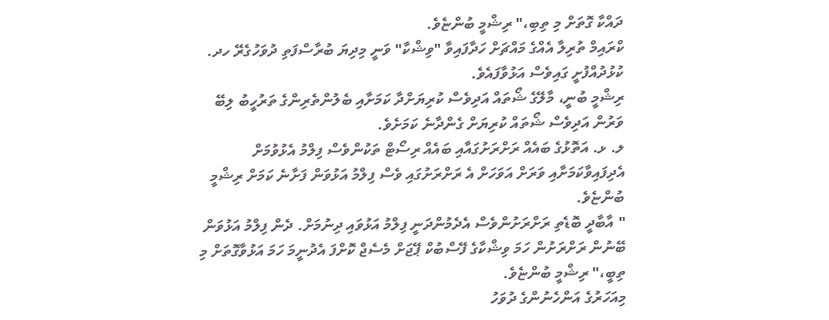ދައްކާ ގޮތަށް މި ތިބި،" ރިޝްމީ ބުންޏެވެ.
ކްރައިމް ތުރިލާ އެއްގެ މައްޗަށް ހަދާފައިވާ "ވިޝްކާ" ވަނީ މިދިޔަ ބުރާސްފަތި ދުވަހުގެރޭ ހދ. ކުޅުދުއްފުށީ ގައިވެސް އަޅުވާފައެވެ.
ރިޝްމީ ބުނީ، މާލޭގެ ޝޯތައް އަދިވެސް ކުރިޔަށްދާ ކަމަށާއި ބެލުންތެރިންގެ ތަރުހީބު ލިބޭ ވަރުން އަދިވެސް ޝޯތައް ކުރިޔަށް ގެންދާނެ ކަމަށެވެ.
ލ. ޅ. އަތޮޅުގެ ބައެއް ރަށްރަށުގައާއި ބައެއް ރިސޯޓް ތަކުންވެސް ފިލްމު އެޅުވުމަށް އެދިފައިވާކަމަށާއި ވަރަށް އަވަހަށް އެ ރަށްރަށުގައި ވެސް ފިލްމު އަޅުވަން ފަށާނެ ކަމަށް ރިޝްމީ ބުންޏެވެ.
" އާބާދީ ބޮޑެތި ރަށްރަށުންވެސް އެދެމުންދަނީ ފިލްމު އަޅުވައި ދިނުމަށް. ދެން ފިލްމު އަޅުވަން ބޭނުން ރަށްރަށުން ހަމަ ވިޝްކާގެ ފޭސްބުކް ޕޭޖަށް މެސެޖް ކޮށްފަ އެދުނީމަ ހަމަ އަޅުވާގޮތަށް މި ތިބީ،" ރިޝްމީ ބުންޏެވެ.
މިއަހަރުގެ އަންހެނުންގެ ދުވަހު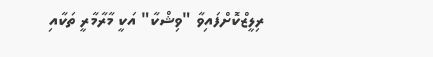ރިލީޒްކޮށްފައިވާ "ވިޝްކާ" އަކީ މާރާމާރީ ތަކާއި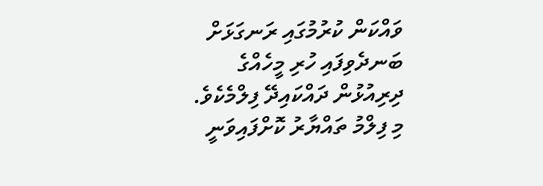ވައްކަން ކުރުމުގައި ރަނގަޅަށް ބަނދެވިފައި ހުރި މީހެއްގެ ދިރިއުޅުން ދައްކައިދޭ ފިލްމެކެވެ.
މި ފިލްމު ތައްޔާރު ކޮށްފައިވަނީ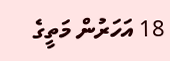18 އަހަރުން މަތީގެ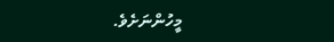މީހުންނަށެވެ.